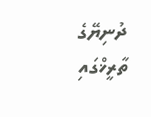ދުނިޔޭގެ ތާރީޚްގައި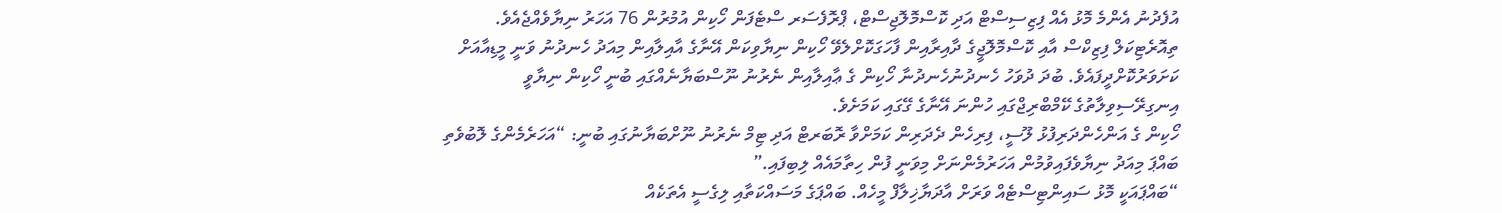އުފެދުނު އެންމެ މޮޅު އެއް ފިޒިސިސްޓް އަދި ކޮސްމޮލޮޖިސްޓް، ޕްރޮފެސަރ ސްޓެފަން ހޯކިން އުމުރުން 76 އަހަރު ނިޔާވެއްޖެއެވެ.
ތިއޮރެޓިކަލް ފިޒިކްސް އާއި ކޮސްމޮލޮޖީގެ ދާއިރާއިން ފާހަގަކޮށްލެވޭ ހޯކިން ނިޔާވިކަން އޭނާގެ އާއިލާއިން މިއަދު ހެނދުނު ވަނީ މީޑިއާއަށް ކަށަވަރުކޮށްދީފައެވެ. ބުދަ ދުވަހު ހެނދުނުހެނދުނާ ހޯކިން ގެ ޢާއިލާއިން ނެރުނު ނޫސްބަޔާނެއްގައި ބުނީ ހޯކިން ނިޔާވީ އިނގިރޭސިވިލާތުގެ ކޭމްބްރިޖްގައި ހުންނަ އޭނާގެ ގޭގައި ކަމަށެވެ.
ހޯކިން ގެ އަންހެންދަރިފުޅު ލޫސީ، ފިރިހެން ދެދަރިން ކަމަށްވާ ރޮބަރޓް އަދި ޓިމް ނެރުނު ނޫށްބަޔާނުގައި ބުނީ: “އަހަރެމެންގެ ލޮބުވެތި ބައްޕަ މިއަދު ނިޔާވެފައިވުމުން އަހަރުމެންނަށް މިވަނީ ފުން ހިތާމައެއް ލިބިފައި.”
“ބައްޕައަކީ މޮޅު ސައިންޓިސްޓެއް ވަރަށް އާދަޔާޚިލާފް މީހެއް. ބައްޕަގެ މަސައްކަތާއި ލިގެސީ އެތަކެއް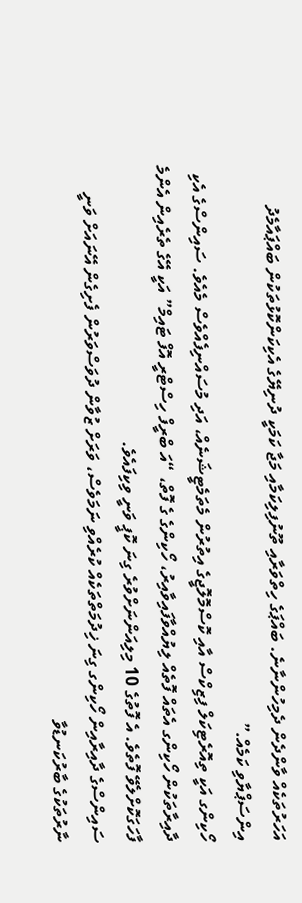އަހަރުތަކެއް ވާންދެން ދެމިހުންނާނެ. ބައްޕަގެ ހިތްވަރާއި ތޫނުފިލިކަމާއި މަޖާ ކަމަކީ ދުނިޔޭގެ އެކިކަންކޮޅުތަކުން ބައްޕައާމެދު އިންސަޕްޔާވި ކަމެއް.”
ހޯކިންގ އަކީ ތިއޮރެޓިކަލް ފިޒިކްސް އާއި ކޮސްމޮލޮޖީގެ އިތުރުން މެތަމެޓީޝަނެއް، އަދި މުސައްނިފެއްވެސް މެއެވެ. ސައިންސްގެ އެކި ދާއިރާތަކުން ހޯކިންގ އެތައް ފޮތެއް ލިޔުއްވާފައިވާއިރު، ހޯކިންގެ ގެ ފޮތް، “އަ ބްރީފް ހިސްޓްރީ އޮފް ޓައިމް” އަކީ އޭގެ ތެރެއިން އެންމެ ފާހަގަކޮށްލެވޭ ފޮތެވެ. އެ ފޮތުގެ 10 މިލިއަންނަށްވުރެ ގިނަ ކޮޕީ ވަނީ ވިކިފައެވެ.
ސައިންސްގެ ދާއިރާއިން ހޯކިންގ ގިނަ ޚިދުމަތްތަކެއް ކުރެއްވި ނަމަވެސް، ވަރަށް ޒުވާން ދުވަސްވަރުން ފެށިގެން އޭނައަށް ވަނީ ނާރުތަކުގެ ބާރުކަނޑުވާ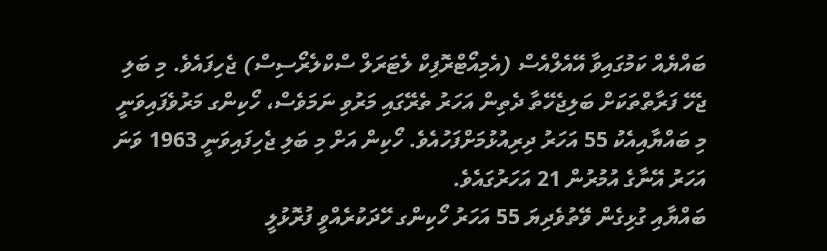ބައްޔެއް ކަމުގައިވާ އޭއެލްއެސް (އެމިއޯޓްރޮފިކް ލެޓަރަލް ސްކްލެރޯސިސް) ޖެހިފައެވެ. މި ބަލި ޖެހޭ ފަރާތްތަކަށް ބަލިޖެހޭތާ ދެތިން އަހަރު ތެރޭގައި މަރުވި ނަމަވެސް، ހޯކިންގ މަރުވެފައިވަނީ މި ބައްޔާއިއެކު 55 އަހަރު ދިރިއުޅުމަށްފަހުއެވެ. ހޯކިން އަށް މި ބަލި ޖެހިފައިވަނީ 1963 ވަނަ އަހަރު އޭނާގެ އުމުރުން 21 އަހަރުގައެވެ.
ބައްޔާއި ގުޅިގެން ވޭތުވެދިޔަ 55 އަހަރު ހޯކިންގ ހޭދަކުރެއްވީ ފުރޮޅުލީ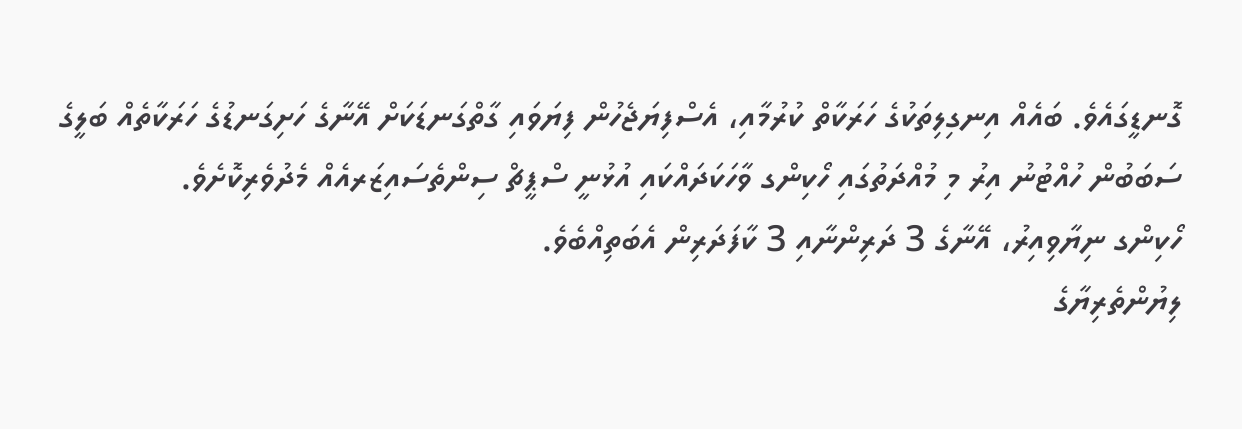ގޮނޑީގައެވެ. ބައެއް އިނގިލިތަކުގެ ހަރަކާތް ކުރުމާއި، އެސްފިޔަޖެހުން ފިޔަވައި ގާތްގަނޑަކަށް އޭނާގެ ހަށިގަނޑުގެ ހަރަކާތެއް ބަލީގެ ސަބަބުން ހުއްޓުނު އިރު މި މުއްދަތުގައި ހޯކިންގ ވާހަކަދައްކައި އުޅުނީ ސްޕީޗް ސިންތެސައިޒަރއެއް މެދުވެރިކޮށެވެ.
ހޯކިންގ ނިޔާވިއިރު، އޭނާގެ 3 ދަރިންނާއި 3 ކާފަދަރިން އެބަތިއްބެވެ.
ލިޔުންތެރިޔާގެ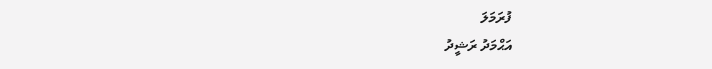ފުރަމަލަ
އަޙްމަދު ރަޝީދު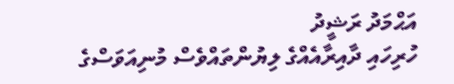އަޙްމަދު ރަޝީދު
ހުރިހައި ދާއިރާއެއްގެ ލިޔުންތައްވެސް މުނިއަވަސްގެ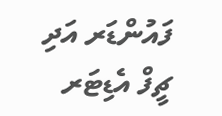ފައުންޑަރ އަދި ޗީފް އެޑިޓަރ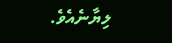ލިޔާނެއެވެ.